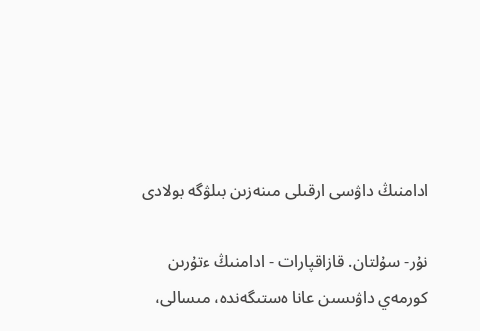ادامنىڭ داۋسى ارقىلى مىنەزىن بىلۋگە بولادى

نۇر- سۇلتان. قازاقپارات - ادامنىڭ ءتۇرىن كورمەي داۋىسىن عانا ەستىگەندە، مىسالى،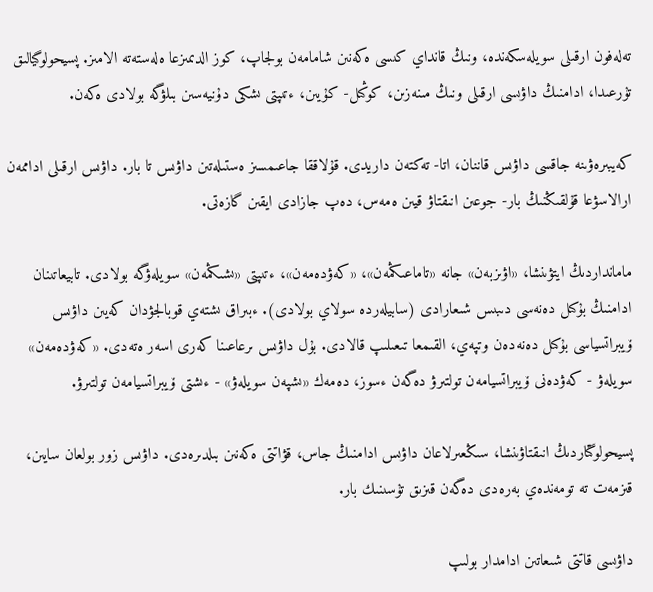تەلەفون ارقىلى سويلەسكەندە، ونىڭ قانداي كىسى ەكەنىن شامامەن بولجاپ، كوز الدىمىزعا ەلەستەتە الامىز. پسيحولوگيالىق تۇرعىدا، ادامنىڭ داۋىسى ارقىلى ونىڭ مىنەزىن، كوڭىل- كۇيىن، ءتىپتى ىشكى دۇنيەسىن بىلۋگە بولادى ەكەن.

كەيبىرەۋىنە جاقسى داۋىس قاننان، اتا- تەكتەن داريدى. قۇلاققا جاعىمسىز ەستىلەتىن داۋىس تا بار. داۋىس ارقىلى اداممەن ارالاسۋعا قۇلقىڭنىڭ بار- جوعىن انىقتاۋ قيىن ەمەس، دەپ جازادى ايقىن گازەتى.

مامانداردىڭ ايتۋىنشا، «اۋىزبەن» جانە «تاماعىڭمەن»، «كەۋدەمەن»، ءتىپتى «ىشىڭمەن» سويلەۋگە بولادى. تابيعاتىنان ادامنىڭ بۇكىل دەنەسى دىبىس شىعارادى (سابيلەردە سولاي بولادى). ءبىراق ىشتەي قوبالجۋدان كەيىن داۋىس ۆيبراتسياسى بۇكىل دەنەدەن وتپەي، القىمعا تىعىلىپ قالادى. بۇل داۋىس ىرعاعىنا كەرى اسەر ەتەدى. «كەۋدەمەن» سويلەۋ - كەۋدەنى ۆيبراتسيامەن تولتىرۋ دەگەن ءسوز، دەمەك «ىشپەن سويلەۋ» - ءىشتى ۆيبراتسيامەن تولتىرۋ.

پسيحولوگتاردىڭ انىقتاۋىنشا، سىڭعىرلاعان داۋىس ادامنىڭ جاس، قۋاتتى ەكەنىن بىلدىرەدى. داۋىس زور بولعان سايىن، قىزمەت تە تومەندەي بەرەدى دەگەن قىزىق تۇسىنىك بار.

داۋىسى قاتتى شىعاتىن ادامدار بولىپ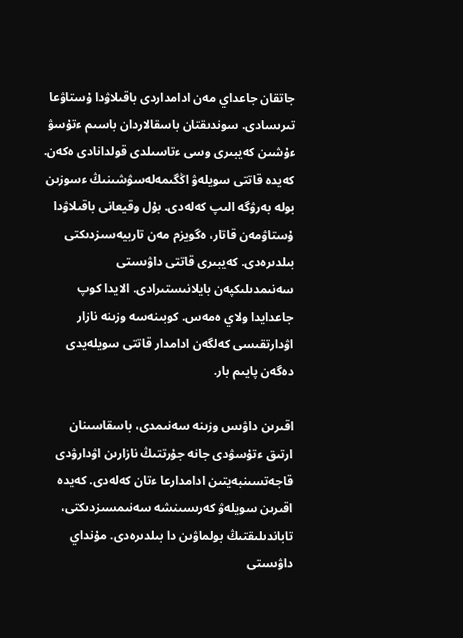جاتقان جاعداي مەن ادامداردى باقىلاۋدا ۇستاۋعا تىرىسادى. سوندىقتان باسقالاردان باسىم ءتۇسۋ ءۇشىن كەيبىرى وسى ءتاسىلدى قولدانادى ەكەن. كەيدە قاتتى سويلەۋ اڭگىمەلەسۋشىنىڭ ءسوزىن بولە بەرۋگە الىپ كەلەدى. بۇل وقيعانى باقىلاۋدا ۇستاۋمەن قاتار، ەگويزم مەن تاربيەسىزدىكتى بىلدىرەدى. كەيبىرى قاتتى داۋىستى سەنىمدىلىكپەن بايلانىستىرادى. الايدا كوپ جاعدايدا ولاي ەمەس. كوبىنەسە وزىنە نازار اۋدارتقىسى كەلگەن ادامدار قاتتى سويلەيدى دەگەن پايىم بار.

اقىرىن داۋىس وزىنە سەنىمدى، باسقاسىنان ارتىق ءتۇسۋدى جانە جۇرتتىڭ نازارىن اۋدارۋدى قاجەتسىنبەيتىن ادامدارعا ءتان كەلەدى. كەيدە اقىرىن سويلەۋ كەرىسىنشە سەنىمسىزدىكتى، تاباندىلىقتىڭ بولماۋىن دا بىلدىرەدى. مۇنداي داۋىستى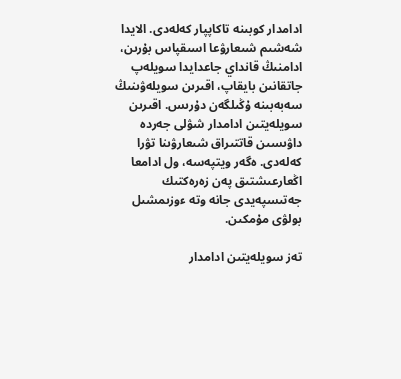ادامدار كوبىنە تاكاپپار كەلەدى. الايدا شەشىم شىعارۋعا اسىقپاس بۇرىن، ادامنىڭ قانداي جاعدايدا سويلەپ جاتقانىن بايقاپ، اقىرىن سويلەۋىنىڭ سەبەبىنە ۇڭىلگەن دۇرىس. اقىرىن سويلەيتىن ادامدار شۋلى جەردە داۋىسىن قاتتىراق شىعارۋىنا تۋرا كەلەدى. ەگەر ويتپەسە، ول ادامعا اڭعارعىشتىق پەن زەرەكتىك جەتىسپەيدى جانە وتە ءوزىمشىل بولۋى مۇمكىن.

تەز سويلەيتىن ادامدار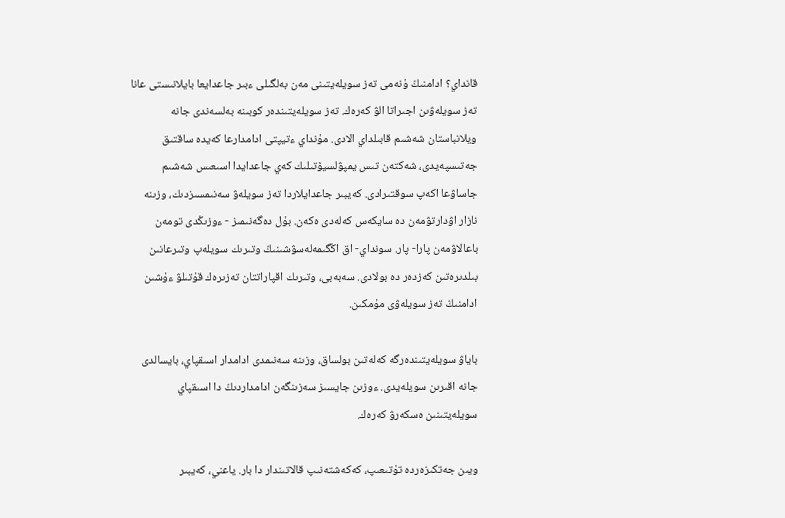قانداي؟ ادامنىڭ ۇنەمى تەز سويلەيتىنى مەن بەلگىلى ءبىر جاعدايعا بايلانىستى عانا تەز سويلەۋىن اجىراتا الۋ كەرەك. تەز سويلەيتىندەر كوبىنە بەلسەندى جانە ويلانباستان شەشىم قابىلداي الادى. مۇنداي ءتيپتى ادامدارعا كەيدە ساقتىق جەتىسپەيدى، شەكتەن تىس يمپۋلسيۆتىلىك كەي جاعدايدا اسىعىس شەشىم جاساۋعا اكەپ سوقتىرادى. كەيبىر جاعدايلاردا تەز سويلەۋ سەنىمسىزدىك، وزىنە نازار اۋدارتۋمەن دە سايكەس كەلەدى ەكەن. بۇل دەگەنىمىز - ءوزىڭدى تومەن باعالاۋمەن پارا- پار. سونداي- اق اڭگىمەلەسۋشىنىڭ وتىرىك سويلەپ وتىرعانىن بىلدىرەتىن كەزدەر دە بولادى. سەبەبى، وتىرىك اقپاراتتان تەزىرەك قۇتىلۋ ءۇشىن ادامنىڭ تەز سويلەۋى مۇمكىن.

باياۋ سويلەيتىندەرگە كەلەتىن بولساق، وزىنە سەنىمدى ادامدار اسىقپاي، بايسالدى جانە اقىرىن سويلەيدى. ءوزىن جايسىز سەزىنگەن ادامداردىڭ دا اسىقپاي سويلەيتىنىن ەسكەرۋ كەرەك.

ويىن جەتكىزەردە تۇتىعىپ، كەكەشتەنىپ قالاتىندار دا بار. ياعني، كەيبىر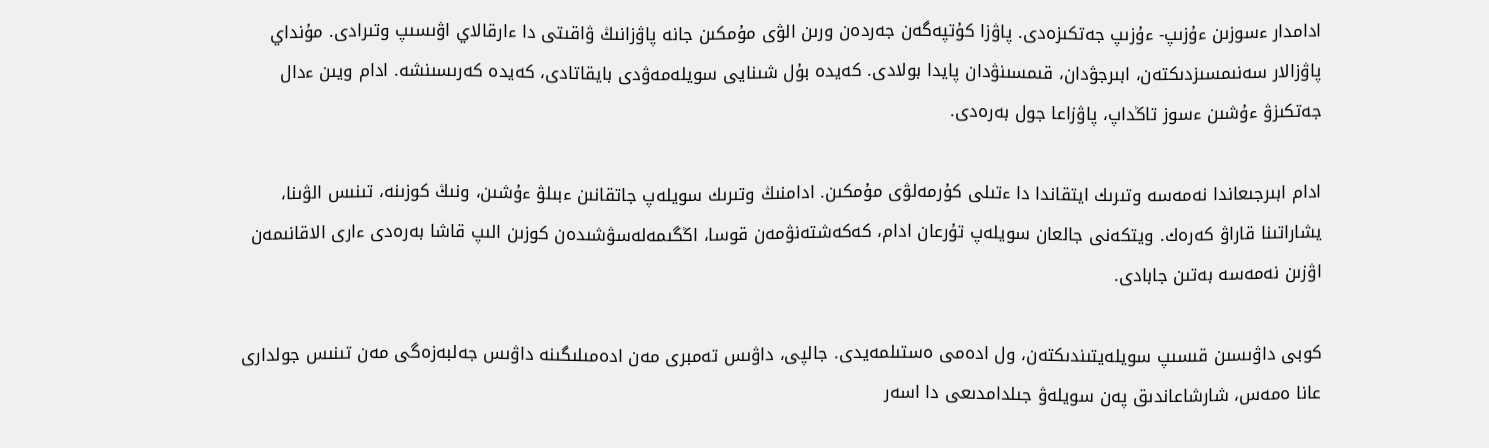ادامدار ءسوزىن ءۇزىپ- ءۇزىپ جەتكىزەدى. پاۋزا كۇتپەگەن جەردەن ورىن الۋى مۇمكىن جانە پاۋزانىڭ ۋاقىتى دا ءارقالاي اۋىسىپ وتىرادى. مۇنداي پاۋزالار سەنىمسىزدىكتەن، ابىرجۋدان، قىمسىنۋدان پايدا بولادى. كەيدە بۇل شىنايى سويلەمەۋدى بايقاتادى، كەيدە كەرىسىنشە. ادام ويىن ءدال جەتكىزۋ ءۇشىن ءسوز تاڭداپ، پاۋزاعا جول بەرەدى.

ادام ابىرجىعاندا نەمەسە وتىرىك ايتقاندا دا ءتىلى كۇرمەلۋى مۇمكىن. ادامنىڭ وتىرىك سويلەپ جاتقانىن ءبىلۋ ءۇشىن، ونىڭ كوزىنە، تىنىس الۋىنا، يشاراتىنا قاراۋ كەرەك. ويتكەنى جالعان سويلەپ تۇرعان ادام، كەكەشتەنۋمەن قوسا، اڭگىمەلەسۋشىدەن كوزىن الىپ قاشا بەرەدى ءارى الاقانىمەن اۋزىن نەمەسە بەتىن جابادى.

كوبى داۋىسىن قىسىپ سويلەيتىندىكتەن، ول ادەمى ەستىلمەيدى. جالپى، داۋىس تەمبرى مەن ادەمىلىگىنە داۋىس جەلبەزەگى مەن تىنىس جولدارى عانا ەمەس، شارشاعاندىق پەن سويلەۋ جىلدامدىعى دا اسەر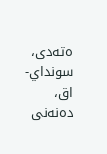ەتەدى، سونداي- اق، دەنەنى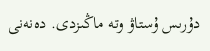دۇرىس ۇستاۋ وتە ماڭىزدى. دەنەنى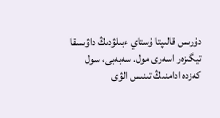دۇرىس قالىپتا ۇستاي ءبىلۋدىڭ داۋىسقا تيگىزەر اسەرى مول. سەبەبى، سول كەزدە ادامنىڭ تىنىس الۋى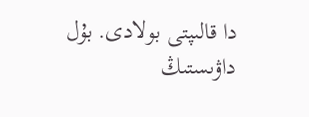دا قالىپتى بولادى. بۇل داۋىستىڭ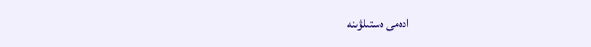ادەمى ەستىلۋىنە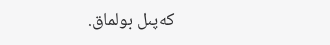كەپىل بولماق.